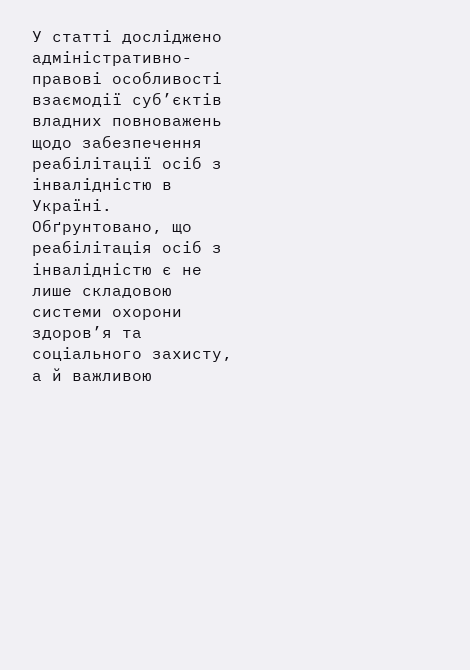У статті досліджено адміністративно-правові особливості взаємодії суб’єктів владних повноважень щодо забезпечення реабілітації осіб з інвалідністю в Україні. Обґрунтовано, що реабілітація осіб з інвалідністю є не лише складовою системи охорони здоров’я та соціального захисту, а й важливою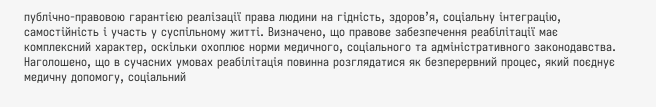публічно-правовою гарантією реалізації права людини на гідність, здоров’я, соціальну інтеграцію, самостійність і участь у суспільному житті. Визначено, що правове забезпечення реабілітації має комплексний характер, оскільки охоплює норми медичного, соціального та адміністративного законодавства. Наголошено, що в сучасних умовах реабілітація повинна розглядатися як безперервний процес, який поєднує медичну допомогу, соціальний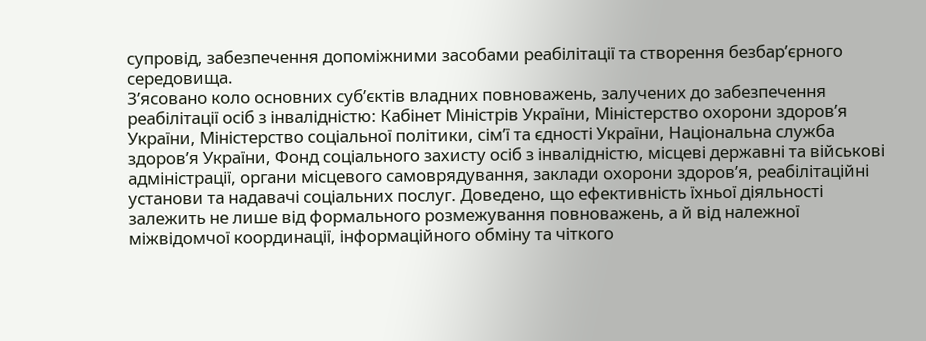супровід, забезпечення допоміжними засобами реабілітації та створення безбар’єрного середовища.
З’ясовано коло основних суб’єктів владних повноважень, залучених до забезпечення реабілітації осіб з інвалідністю: Кабінет Міністрів України, Міністерство охорони здоров’я України, Міністерство соціальної політики, сім’ї та єдності України, Національна служба здоров’я України, Фонд соціального захисту осіб з інвалідністю, місцеві державні та військові адміністрації, органи місцевого самоврядування, заклади охорони здоров’я, реабілітаційні установи та надавачі соціальних послуг. Доведено, що ефективність їхньої діяльності залежить не лише від формального розмежування повноважень, а й від належної міжвідомчої координації, інформаційного обміну та чіткого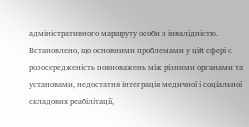адміністративного маршруту особи з інвалідністю.
Встановлено, що основними проблемами у цій сфері є розосередженість повноважень між різними органами та установами, недостатня інтеграція медичної і соціальної складових реабілітації,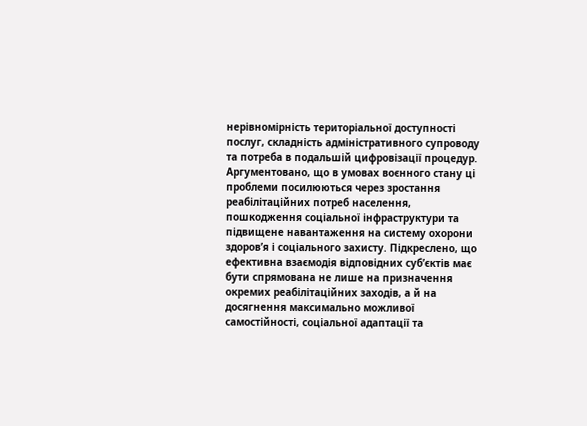нерівномірність територіальної доступності послуг, складність адміністративного супроводу та потреба в подальшій цифровізації процедур. Аргументовано, що в умовах воєнного стану ці проблеми посилюються через зростання реабілітаційних потреб населення, пошкодження соціальної інфраструктури та підвищене навантаження на систему охорони здоров’я і соціального захисту. Підкреслено, що ефективна взаємодія відповідних суб’єктів має бути спрямована не лише на призначення окремих реабілітаційних заходів, а й на досягнення максимально можливої самостійності, соціальної адаптації та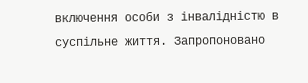включення особи з інвалідністю в суспільне життя. Запропоновано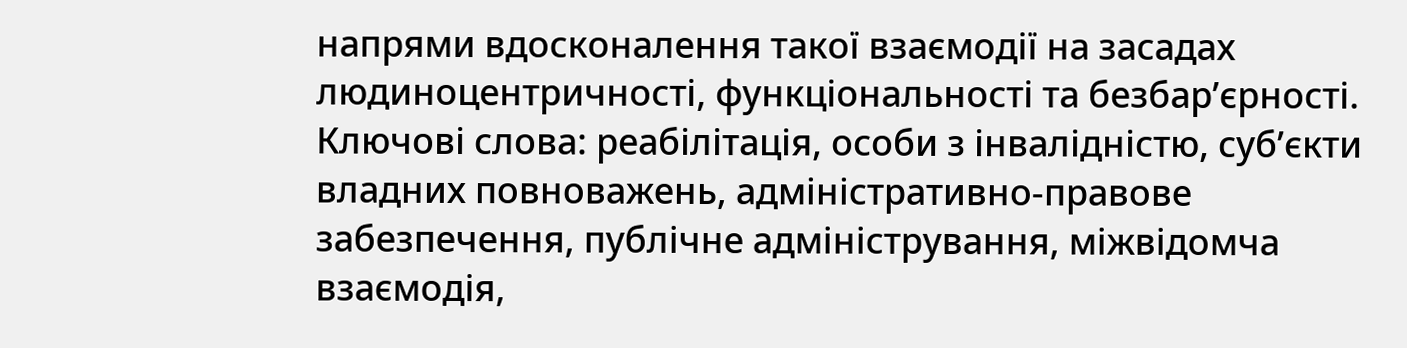напрями вдосконалення такої взаємодії на засадах людиноцентричності, функціональності та безбар’єрності.
Ключові слова: реабілітація, особи з інвалідністю, суб’єкти владних повноважень, адміністративно-правове забезпечення, публічне адміністрування, міжвідомча взаємодія,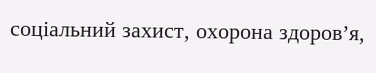соціальний захист, охорона здоров’я,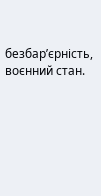безбар’єрність, воєнний стан.